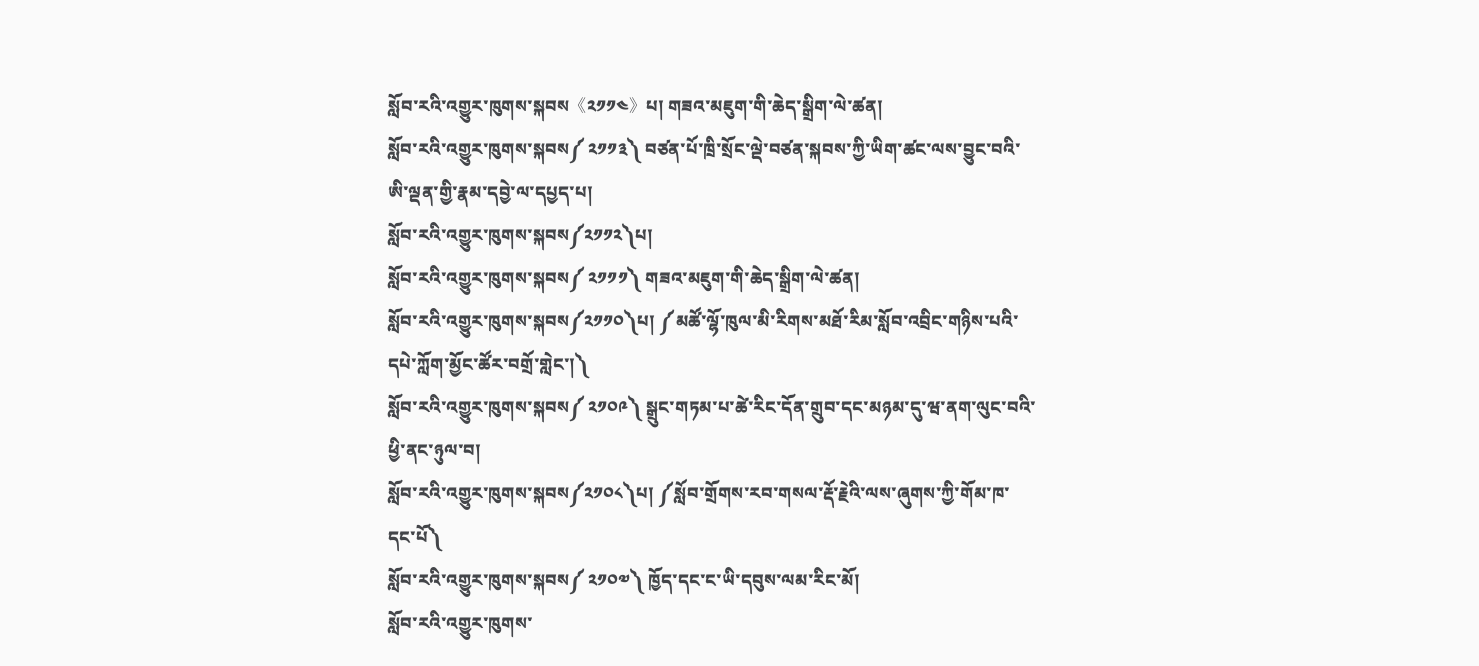སློབ་རའི་འགྱུར་ཁུགས་སྐབས《༢༡༡༤》པ། གཟའ་མཇུག་གི་ཆེད་སྒྲིག་ལེ་ཚན།
སློབ་རའི་འགྱུར་ཁུགས་སྐབས༼ ༢༡༡༣༽ བཙན་པོ་ཁྲི་སྲོང་ལྡེ་བཙན་སྐབས་ཀྱི་ཡིག་ཚང་ལས་བྱུང་བའི་ཨི་ལྡན་གྱི་རྣམ་དབྱེ་ལ་དཔྱད་པ།
སློབ་རའི་འགྱུར་ཁུགས་སྐབས༼༢༡༡༢༽པ།
སློབ་རའི་འགྱུར་ཁུགས་སྐབས༼ ༢༡༡༡༽ གཟའ་མཇུག་གི་ཆེད་སྒྲིག་ལེ་ཚན།
སློབ་རའི་འགྱུར་ཁུགས་སྐབས༼༢༡༡༠༽པ། ༼མཚོ་ལྷོ་ཁུལ་མི་རིགས་མཐོ་རིམ་སློབ་འབྲིང་གཉིས་པའི་དཔེ་ཀློག་མྱོང་ཚོར་བགྲོ་གླེང་།༽
སློབ་རའི་འགྱུར་ཁུགས་སྐབས༼ ༢༡༠༩༽ སྒྲུང་གཏམ་པ་ཚེ་རིང་དོན་གྲུབ་དང་མཉམ་དུ་ཝ་ནག་ལུང་བའི་ཕྱི་ནང་ཉུལ་བ།
སློབ་རའི་འགྱུར་ཁུགས་སྐབས༼༢༡༠༨༽པ། ༼སློབ་གྲོགས་རབ་གསལ་རྡོ་རྗེའི་ལས་ཞུགས་ཀྱི་གོམ་ཁ་དང་པོ༽
སློབ་རའི་འགྱུར་ཁུགས་སྐབས༼ ༢༡༠༧༽ ཁྱོད་དང་ང་ཡི་དབུས་ལམ་རིང་མོ།
སློབ་རའི་འགྱུར་ཁུགས་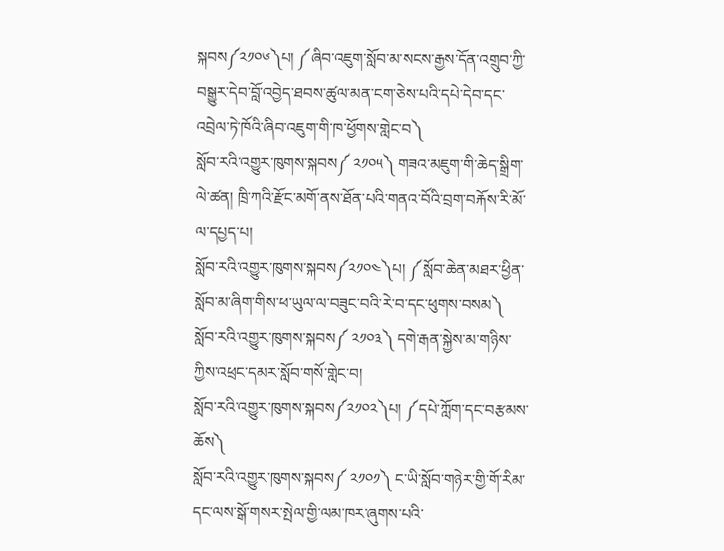སྐབས༼༢༡༠༦༽པ། ༼ཞིབ་འཇུག་སློབ་མ་སངས་རྒྱས་དོན་འགྲུབ་ཀྱི་བསྒྱུར་དེབ་བློ་འབྱེད་ཐབས་ཚུལ་མན་ངག་ཅེས་པའི་དཔེ་དེབ་དང་འབྲེལ་ཏེ་ཁོའི་ཞིབ་འཇུག་གི་ཁ་ཕྱོགས་གླེང་བ༽
སློབ་རའི་འགྱུར་ཁུགས་སྐབས༼ ༢༡༠༥༽ གཟའ་མཇུག་གི་ཆེད་སྒྲིག་ལེ་ཚན། ཁྲི་ཀའི་རྫོང་མགོ་ནས་ཐོན་པའི་གནའ་བོའི་བྲག་བརྐོས་རི་མོ་ལ་དཔྱད་པ།
སློབ་རའི་འགྱུར་ཁུགས་སྐབས༼༢༡༠༤༽པ། ༼སློབ་ཆེན་མཐར་ཕྱིན་སློབ་མ་ཞིག་གིས་ཕ་ཡུལ་ལ་བཟུང་བའི་རེ་བ་དང་ཕུགས་བསམ༽
སློབ་རའི་འགྱུར་ཁུགས་སྐབས༼ ༢༡༠༣༽ དགེ་རྒན་སྐྱེས་མ་གཉིས་ཀྱིས་འཕྲང་དམར་སློབ་གསོ་གླེང་བ།
སློབ་རའི་འགྱུར་ཁུགས་སྐབས༼༢༡༠༢༽པ། ༼དཔེ་ཀློག་དང་བརྩམས་ཆོས༽
སློབ་རའི་འགྱུར་ཁུགས་སྐབས༼ ༢༡༠༡༽ ང་ཡི་སློབ་གཉེར་གྱི་གོ་རིམ་དང་ལས་སྒོ་གསར་སྤེལ་གྱི་ལམ་ཁར་ཞུགས་པའི་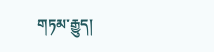གཏམ་རྒྱུད།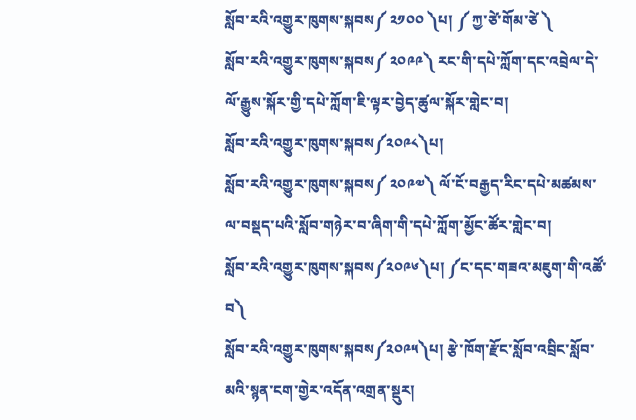སློབ་རའི་འགྱུར་ཁུགས་སྐབས༼ ༢༡༠༠ ༽པ། ༼ ཀྱ་ཙེ་གོམ་ཙེ ༽
སློབ་རའི་འགྱུར་ཁུགས་སྐབས༼ ༢༠༩༩༽ རང་གི་དཔེ་ཀློག་དང་འབྲེལ་དེ་ལོ་རྒྱུས་སྐོར་གྱི་དཔེ་ཀློག་ཇི་ལྟར་བྱེད་ཚུལ་སྐོར་གླེང་བ།
སློབ་རའི་འགྱུར་ཁུགས་སྐབས༼༢༠༩༨༽པ།
སློབ་རའི་འགྱུར་ཁུགས་སྐབས༼ ༢༠༩༧༽ ལོ་ངོ་བརྒྱད་རིང་དཔེ་མཚམས་ལ་བསྡད་པའི་སློབ་གཉེར་བ་ཞིག་གི་དཔེ་ཀློག་མྱོང་ཚོར་གླེང་བ།
སློབ་རའི་འགྱུར་ཁུགས་སྐབས༼༢༠༩༦༽པ། ༼ང་དང་གཟའ་མཇུག་གི་འཚོ་བ༽
སློབ་རའི་འགྱུར་ཁུགས་སྐབས༼༢༠༩༥༽པ། རྩེ་ཁོག་རྫོང་སློབ་འབྲིང་སློབ་མའི་སྙན་ངག་གྱེར་འདོན་འགྲན་སྡུར།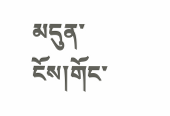མདུན་ངོས།གོང་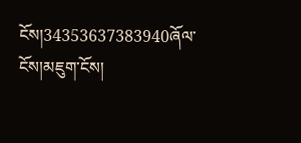ངོས།34353637383940ཞོལ་ངོས།མཇུག་ངོས།